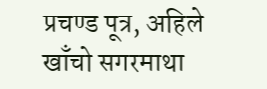प्रचण्ड पूत्र, अहिले खाँचो सगरमाथा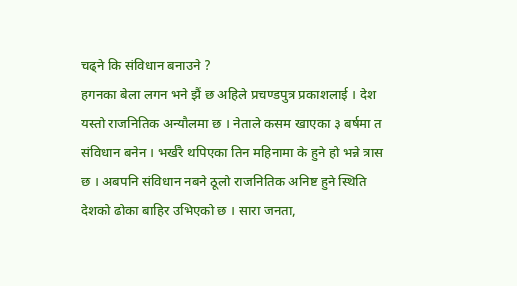चढ्ने कि संविधान बनाउने ?
हगनका बेला लगन भने झैं छ अहिले प्रचण्डपुत्र प्रकाशलाई । देश यस्तो राजनितिक अन्यौलमा छ । नेताले कसम खाएका ३ बर्षमा त संविधान बनेन । भर्खरै थपिएका तिन महिनामा के हुने हो भन्ने त्रास छ । अबपनि संविधान नबने ठूलो राजनितिक अनिष्ट हुने स्थिति देशको ढोका बाहिर उभिएको छ । सारा जनता,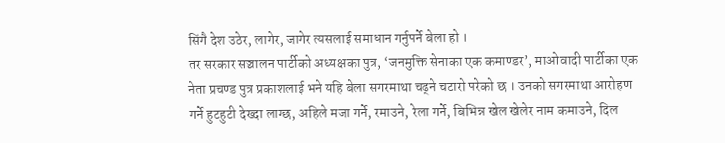सिंगै देश उठेर, लागेर, जागेर त्यसलाई समाधान गर्नुपर्ने बेला हो ।
तर सरकार सञ्चालन पार्टीको अध्यक्षका पुत्र, ‘जनमुक्ति सेनाका एक कमाण्डर’, माओवादी पार्टीका एक नेता प्रचण्ड पुत्र प्रकाशलाई भने यहि बेला सगरमाथा चढ्ने चटारो परेको छ । उनको सगरमाथा आरोहण गर्ने हुटहुटी देख्दा लाग्छ, अहिले मजा गर्ने, रमाउने, रेला गर्ने, बिभिन्न खेल खेलेर नाम कमाउने, दिल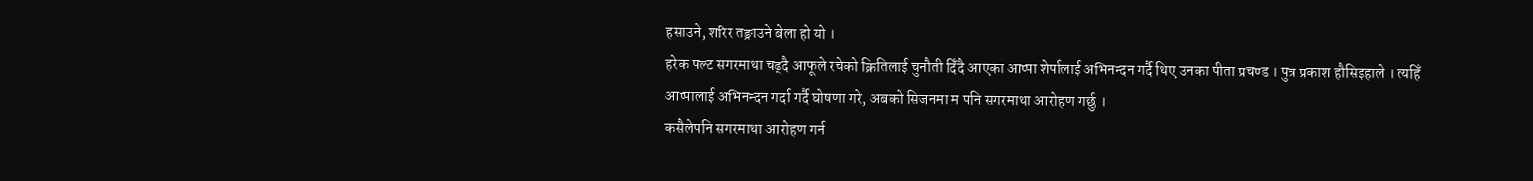हसाउने, शरिर तङ्राउने बेला हो यो ।
हरेक पल्ट सगरमाथा चढ्दै आफूले रचेको क्रितिलाई चुनौती दिँदै आएका आप्पा शेर्पालाई अभिनन्दन गर्दै थिए उनका पीता प्रचण्ड । पुत्र प्रकाश हौसिइहाले । त्यहिँ आप्पालाई अभिनन्दन गर्दा गर्दै घोषणा गरे, अबको सिजनमा म पनि सगरमाथा आरोहण गर्छु ।
कसैलेपनि सगरमाथा आरोहण गर्न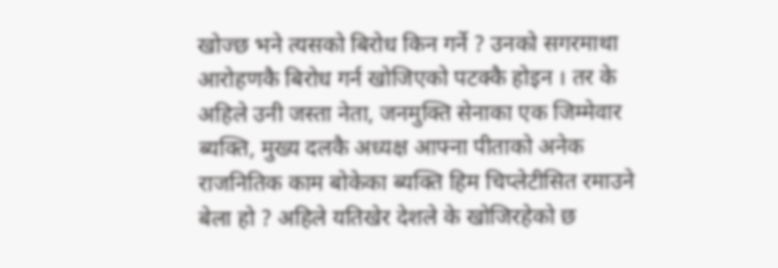खोज्छ भने त्यसको बिरोध किन गर्ने ? उनको सगरमाथा आरोहणकै बिरोध गर्न खोजिएको पटक्कै होइन । तर के अहिले उनी जस्ता नेता, जनमुक्ति सेनाका एक जिम्मेवार ब्यक्ति, मुख्य दलकै अध्यक्ष आफ्ना पीताको अनेक राजनितिक काम बोकेका ब्यक्ति हिम चिप्लेटीसित रमाउने बेला हो ? अहिले यतिखेर देशले के खोजिरहेको छ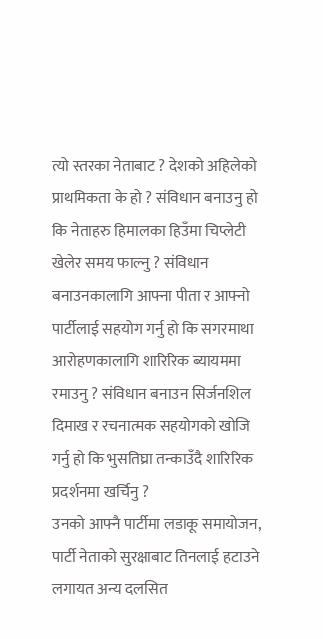त्यो स्तरका नेताबाट ? देशको अहिलेको प्राथमिकता के हो ? संविधान बनाउनु हो कि नेताहरु हिमालका हिउँमा चिप्लेटी खेलेर समय फाल्नु ? संविधान बनाउनकालागि आफ्ना पीता र आफ्नो पार्टीलाई सहयोग गर्नु हो कि सगरमाथा आरोहणकालागि शारिरिक ब्यायममा रमाउनु ? संविधान बनाउन सिर्जनशिल दिमाख र रचनात्मक सहयोगको खोजि गर्नु हो कि भुसतिघ्रा तन्काउँदै शारिरिक प्रदर्शनमा खर्चिनु ?
उनको आफ्नै पार्टीमा लडाकू समायोजन, पार्टी नेताको सुरक्षाबाट तिनलाई हटाउने लगायत अन्य दलसित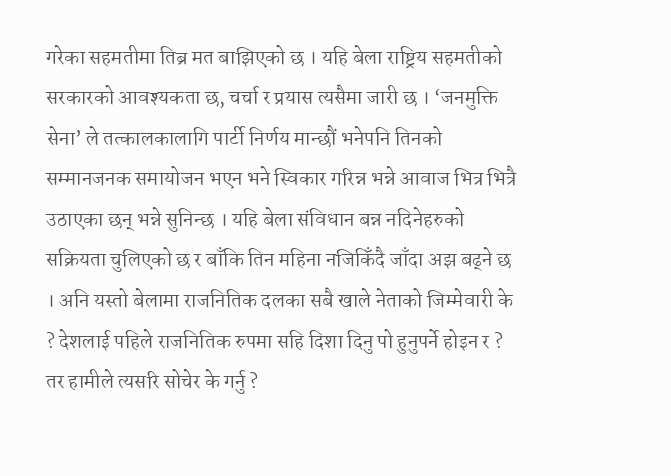गरेका सहमतीमा तिब्र मत बाझिएको छ । यहि बेला राष्ट्रिय सहमतीको सरकारको आवश्यकता छ, चर्चा र प्रयास त्यसैमा जारी छ । ‘जनमुक्ति सेना’ ले तत्कालकालागि पार्टी निर्णय मान्छौं भनेपनि तिनको सम्मानजनक समायोजन भएन भने स्विकार गरिन्न भन्ने आवाज भित्र भित्रै उठाएका छन् भन्ने सुनिन्छ । यहि बेला संविधान बन्न नदिनेहरुको सक्रियता चुलिएको छ र बाँकि तिन महिना नजिकिँदै जाँदा अझ बढ्ने छ । अनि यस्तो बेलामा राजनितिक दलका सबै खाले नेताको जिम्मेवारी के ? देशलाई पहिले राजनितिक रुपमा सहि दिशा दिनु पो हुनुपर्ने होइन र ?
तर हामीले त्यसरि सोचेर के गर्नु ?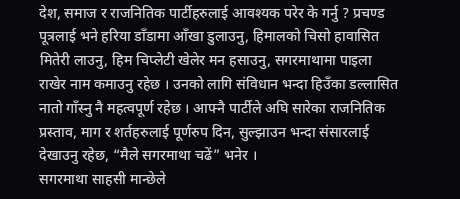देश, समाज र राजनितिक पार्टीहरुलाई आवश्यक परेर के गर्नु ? प्रचण्ड पूत्रलाई भने हरिया डाँडामा आँखा डुलाउनु, हिमालको चिसो हावासित मितेरी लाउनु, हिम चिप्लेटी खेलेर मन हसाउनु, सगरमाथामा पाइला राखेर नाम कमाउनु रहेछ । उनको लागि संविधान भन्दा हिउँका डल्लासित नातो गाँस्नु नै महत्वपूर्ण रहेछ । आफ्नै पार्टीले अघि सारेका राजनितिक प्रस्ताव, माग र शर्तहरुलाई पूर्णरुप दिन, सुल्झाउन भन्दा संसारलाई देखाउनु रहेछ, “मैले सगरमाथा चढें” भनेर ।
सगरमाथा साहसी मान्छेले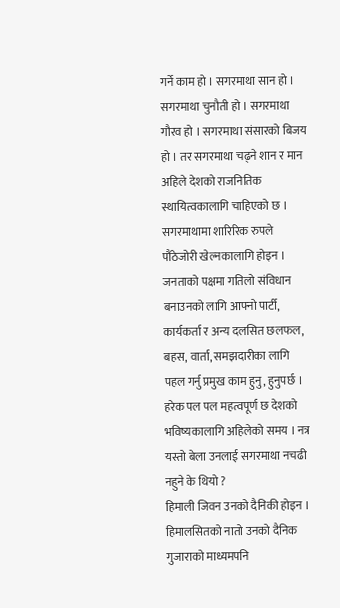गर्ने काम हो । सगरमाथा सान हो । सगरमाथा चुनौती हो । सगरमाथा गौरव हो । सगरमाथा संसारको बिजय हो । तर सगरमाथा चढ्ने शान र मान अहिले देशको राजनितिक स्थायित्वकालागि चाहिएको छ । सगरमाथामा शारिरिक रुपले पौंठेजोरी खेल्नकालागि होइन । जनताको पक्षमा गतिलो संविधान बनाउनको लागि आफ्नो पार्टी, कार्यकर्ता र अन्य दलसित छलफल, बहस, वार्ता, समझदारीका लागि पहल गर्नु प्रमुख काम हुनु, हुनुपर्छ । हरेक पल पल महत्वपूर्ण छ देशको भविष्यकालागि अहिलेको समय । नत्र यस्तो बेला उनलाई सगरमाथा नचढी नहुने के थियो ?
हिमाली जिवन उनको दैनिकी होइन । हिमालसितको नातो उनको दैनिक गुजाराको माध्यमपनि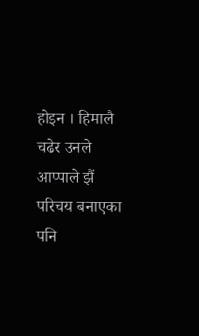होइन । हिमालै चढेर उनले आप्पाले झैं परिचय बनाएका पनि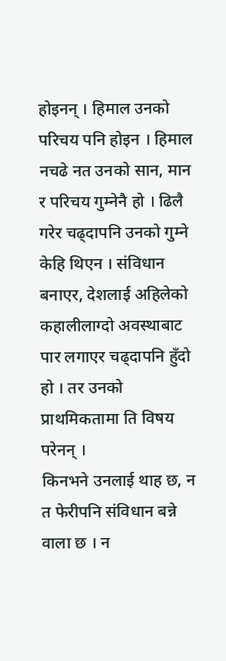होइनन् । हिमाल उनको परिचय पनि होइन । हिमाल नचढे नत उनको सान, मान र परिचय गुम्नेनै हो । ढिलै गरेर चढ्दापनि उनको गुम्ने केहि थिएन । संविधान बनाएर, देशलाई अहिलेको कहालीलाग्दो अवस्थाबाट पार लगाएर चढ्दापनि हुँदो हो । तर उनको प्राथमिकतामा ति विषय परेनन् ।
किनभने उनलाई थाह छ, न त फेरीपनि संविधान बन्ने वाला छ । न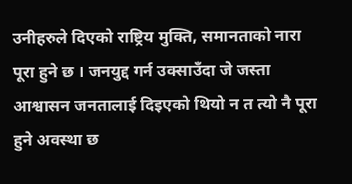उनीहरुले दिएको राष्ट्रिय मुक्ति, समानताको नारा पूरा हुने छ । जनयुद्द गर्न उक्साउँदा जे जस्ता आश्वासन जनतालाई दिइएको थियो न त त्यो नै पूरा हुने अवस्था छ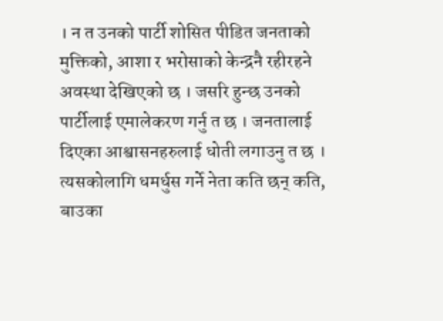। न त उनको पार्टी शोसित पीडित जनताको मुक्तिको, आशा र भरोसाको केन्द्रनै रहीरहने अवस्था देखिएको छ । जसरि हुन्छ उनको पार्टीलाई एमालेकरण गर्नु त छ । जनतालाई दिएका आश्वासनहरुलाई धोती लगाउनु त छ । त्यसकोलागि धमर्धुस गर्ने नेता कति छन् कति, बाउका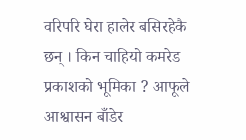वरिपरि घेरा हालेर बसिरहेकै छन् । किन चाहियो कमरेड प्रकाशको भूमिका ? आफूले आश्वासन बाँडेर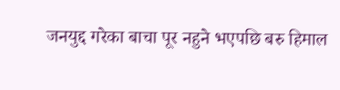जनयुद्द गरेका बाचा पूर नहुने भएपछि बरु हिमाल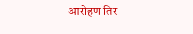आरोहण तिर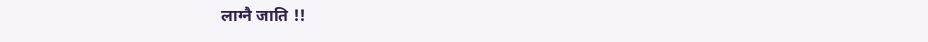लाग्नै जाति !!